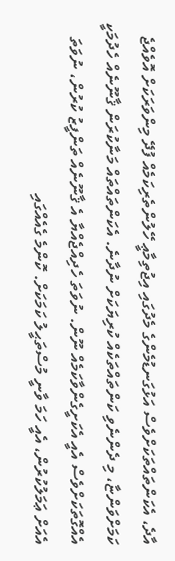އާދެ، އެކަންތައްތަކަށްވެސް އަޅުގަނޑުމެންގެ މެދުގައި އިޖުތިމާޢީ ހޭލުންތެރިކަމެއް ފުދޭ މިންވަރަކަށް އޮވެއްޖެ ކަމަށްވަންޏާ، މި ދެންނެވި ކަންތައްތަކެއް ކުރިޔަކަށް ނުދާނެ. އެކަންތައްތައް މަނާކުރަން ޤާނޫނެއް ހެދުމަކީ އެއްގޮތަކަށްވެސް އެއީ އެކަށީގެންވާކަމެއް ނޫން. ނުވަތަ ހެދިއްޖެއްޔާ އެ ޤާނޫނެއް ތަންފީޒު ކުރުން، ނުވަތަ އެއަށް ޢަމަލުކުރުން، އެއީ ހަމަ ވާނީ މުސްތަޙީލު ކަމަކަށް. ކޮންމެ ގެއެއްގައި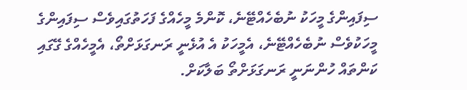ސިފައިންގެ މީހަކު ނުބެހެއްޓޭނެ، ކޮންމެ މީހެއްގެ ފަހަތުގައިވެސް ސިފައިންގެ މީހަކުވެސް ނުބެހެއްޓޭނެ، އެމީހަކު އެ އުޅެނީ ރަނގަޅަށްތޯ، އެމީހެއްގެ ގޭގައި ކަންތައް ހުންނަނީ ރަނގަޅަށްތޯ ބަލާކަށް.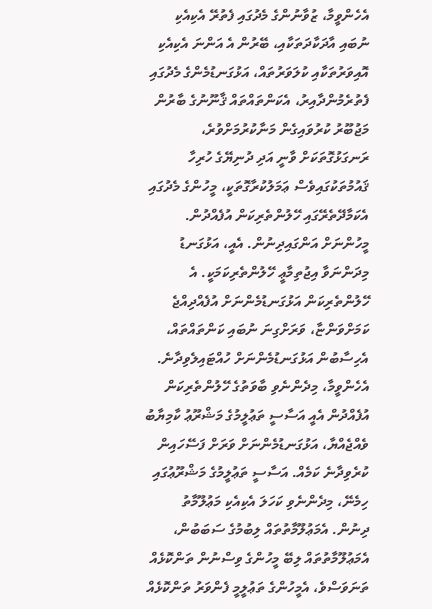އެހެންވީމާ، ޒުވާނުންގެ މެދުގައި ފެތުރޭ އެކިއެކި ނުބައި އާދަކާދަތަކާއި، ބޭރުން އެ އަންނަ އެކިއެކި އޮއިވަރުތަކާއި ކުލަވަރުތައް، އަޅުގަނޑުމެންގެ މެދުގައި ފެތުރެމުންދާއިރު، އެކަންތައްތައް ޤާނޫނުގެ ބާރުން މަޖުބޫރު ކުރުވައިގެން މަނާކުރުމަށްވުރެ، ރަނގަޅުގޮތަކަށް ވާނީ އަދި ދުނިޔޭގެ ހުރިހާ ޤައުމުތަކުގައިވެސް ޢަމަލުކުރާގޮތަކީ، މީހުންގެ މެދުގައި އެކަމާދޭތެރޭގައި ހޭލުންތެރިކަން އުފެއްދުން. މީހުންނަށް އަންގައިދިނުން. އެއީ، އަޅުގަނޑު މިދަންނަވާ އިޖުތިމާޢީ ހޭލުންތެރިކަމަކީ. އެ ހޭލުންތެރިކަން އަޅުގަނޑުމެންނަށް އުފެއްދިއްޖެ ކަމަށްވަންޏާ، ވަރަށްގިނަ ނުބައި ކަންތައްތައް، އެހިސާބުން އަޅުގަނޑުމެންނަށް ހުއްޓައިލެވިދާނެ.
އެހެންވީމާ، މިދެންނެވި ބާވަތުގެ ހޭލުންތެރިކަން އުފެއްދުން އެއީ އަސާސީ ތަޢުލީމުގެ މަޝްރޫޢު ކާމިޔާބު ވެއްޖެއްޔާ، އަޅުގަނޑުމެންނަށް ވަރަށް ފަސޭހައިން ކުރެވިދާނެ ކަމެއް. އަސާސީ ތަޢުލީމުގެ މަޝްރޫޢުގައި ހިމެނޭ، މިދެންނެވި ކަހަލަ އެކިއެކި މަޢުލޫމާތު ދިނުން. އެމަޢުލޫމާތުތައް ލިބުމުގެ ސަބަބުން، އެމަޢުލޫމާތުތައް ލިބޭ މީހުންގެ ވިސްނުން ތަންކޮޅެއް ތަނަވަސްވެ، އެމީހުންގެ ތަޢުލީމީ ފެންވަރު ތަންކޮޅެއް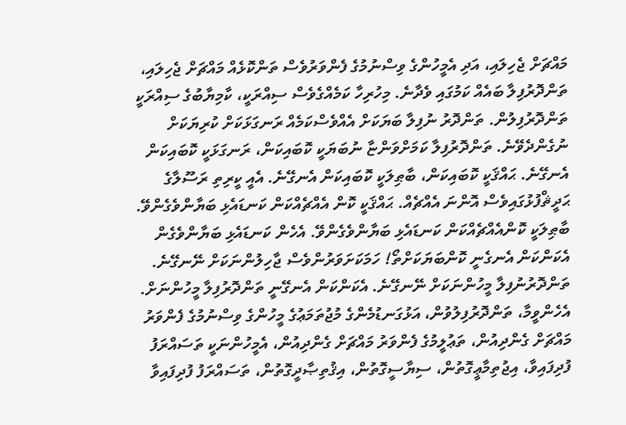މައްޗަށް ޖެހިލައި، އަދި އެމީހުންގެ ވިސްނުމުގެ ފެންވަރުވެސް ތަންކޮޅެއް މައްޗަށް ޖެހިލައި، ތަންދޮރުފިލާ ބައެއް ކަމުގައި ވެދާނެ. މިހުރިހާ ކަމެއްގެވެސް ސިއްރަކީ، ކާމިޔާބުގެ ސިއްރަކީ ތަންދޮރުފިލުން. ތަންދޮރު ނުފިލާ ބަޔަކަށް އެއްވެސްކަމެއް ރަނގަޅަކަށް ކުރިޔަކަށް ނުގެންދެވޭނެ. ތަންދޮރުފިލާ ކަމަށްވަންޏާ ނުބަޔަކީ ކޮބައިކަން، ރަނގަޅަކީ ކޮބައިކަން އެނގޭނެ. ޙައްޤަކީ ކޮބައިކަން، ބާޠިލަކީ ކޮބައިކަން އެނގޭނެ. އެއީ ކީރިތި ރަސޫލާގެ ޙަދީޘްފުޅުގައިވެސް އޮންނަ އެއްޗެއް. ޙައްޤަކީ ކޮން އެއްޗެއްކަން ކަނޑައެޅި ބަޔާންވެގެންވޭ. ބާޠިލަކީ ކޮންއެއްޗެއްކަން ކަނޑައެޅި ބަޔާންވެގެންވޭ. އެހެން ކަނޑައެޅި ބަޔާންވެގެން އެކަންކަން އެނގެނީ ކޮންބަޔަކަށްތޯ! ހަމަކަށަވަރުންވެސް ޖާހިލުންނަކަށް ނޭނގޭނެ. ތަންދޮރުނުފިލާ މީހުންނަކަށް ނޭނގޭނެ. އެކަންކަން އެނގޭނީ ތަންދޮރުފިލާ މީހުންނަށް. އެހެންވީމާ، ތަންދޮރުފިލުވުން، އަޅުގަނޑުމެންގެ މުޖުތަމަޢުގެ މީހުންގެ ވިސްނުމުގެ ފެންވަރު މައްޗަށް ގެންދިއުން، ތަޢުލީމުގެ ފެންވަރު މައްޗަށް ގެންދިއުން، އެމީހުންނަކީ ތަސައްރަފު ފުދިފައިވާ، އިޖުތިމާޢީގޮތުން، ސިޔާސީގޮތުން، އިޤުތިޞާދީގޮތުން، ތަސައްރަފު ފުދިފައިވާ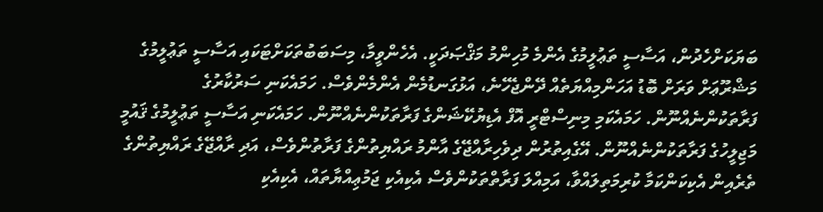ބަޔަކަށްހެދުން، އަސާސީ ތަޢުލީމުގެ އެންމެ މުހިންމު މަޤްޞަދަކީ. އެހެންވީމާ، މިސަބަބުތަކަށްޓަކައި އަސާސީ ތަޢުލީމުގެ މަޝްރޫޢަށް ވަރަށް ބޮޑު އަހަންމިއްޔަތެއް ދޭންޖެހޭނެ، އަޅުގަނޑުމެން އެންމެންވެސް. ހަމައެކަނި ސަރުކާރުގެ ފަރާތަކުންނެއްނޫން. ހަމައެކަމި މިނިސްޓްރީ އޮފް އެޑިޔުކޭޝަންގެ ފަރާތަކުންނެއްނޫން. ހަމައެކަނި އަސާސީ ތަޢުލީމުގެ ޤައުމީ މަޖިލީހުގެ ފަރާތަކުންނެއްނޫން. އޭގެއިތުރުން ދިވެހިރާއްޖޭގެ އާންމު ރައްޔިތުންގެ ފަރާތުންވެސް، އަދި ރާއްޖޭގެ ރައްޔިތުންގެ ތެރެއިން އެކިކަންކަމާ ކުރިމަތިލައްވާ، އަމިއްލަ ފަރާތްތަކުންވެސް އެކިއެކި ޖަމުޢިއްޔާތައް، އެކިއެކި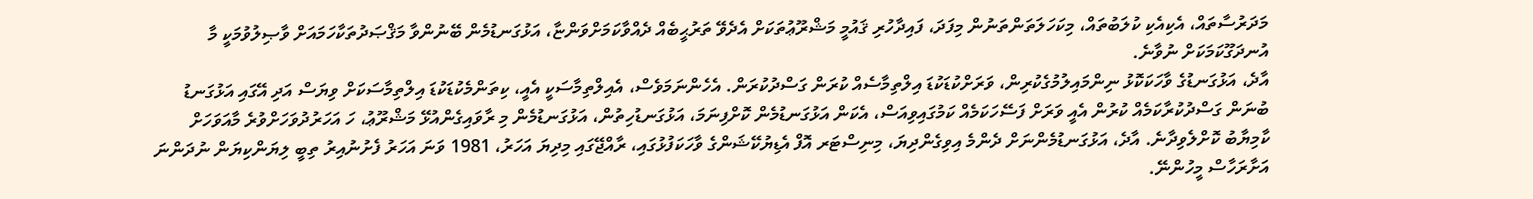މަދަރުސާތައް، އެކިއެކި ކުލަބުތައް، މިކަހަލަތަންތަނުން މިފަދަ، ފައިދާހުރި ޤައުމީ މަޝްރޫޢުތަކަށް އެދެވޭ ތަރުޙީބެއް ދެއްވާކަމަށްވަންޏާ، އަޅުގަނޑުމެން ބޭނުންވާ މަޤްޞަދުތަކާހަމައަށް ވާޞިލުވުމަކީ މާ އުނދަގޫކަމަކަށް ނުވާނެ.
އާދެ، އަޅުގަނޑުގެ ވާހަކަކޮޅު ނިންމައިލުމުގެކުރިން، ވަރަށްކުޑަކުޑަ އިލްތިމާސެއް ކުރަން ގަސްދުކުރަން. އެހެންނަމަވެސް، އެއިލްތިމާސަކީ އެއީ، ކިތަންމެކުޑަކުޑަ އިލްތިމާސަކަށް ވިޔަސް އަދި އޭގައި އަޅުގަނޑު ބުނަން ގަސްދުކުރާކަމެއް ކުރުން އެއީ ވަރަށް ފަސޭހަކަމެއް ކަމުގައިވިއަސް، އެކަން އަޅުގަނޑުމެން ކޮށްފިނަމަ، އަޅުގަނޑުހިތުން، އަޅުގަނޑުމެން މި ރާވައިގެންއުޅޭ މަޝްރޫޢު، ހަ އަހަރުދުވަހަށްވުރެ މާއަވަހަށް ކާމިޔާބު ކޮށްލެވިދާނެ. އާދެ، އަޅުގަނޑުމެންނަށް ދެންމެ އިވިގެންދިޔަ، މިނިސްޓަރ އޮފް އެޑިޔުކޭޝަންގެ ވާހަކަފުޅުގައި، ރާއްޖޭގައި މިދިޔަ އަހަރު، 1981 ވަނަ އަހަރު ފެށުނުއިރު ތިބީ ލިޔަންކިޔަން ނުދަންނަ އަށާރަހާސް މީހުންނޭ.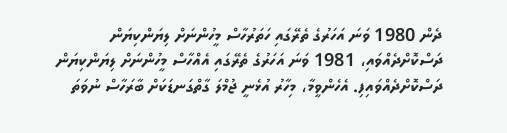ދެން 1980 ވަނަ އަހަރުގެ ތެރޭގައި ހަތަރުހާސް މީހުންނަށް ލިޔަންކިޔަން ދަސްކޮށްދެއްވައި، 1981 ވަނަ އަހަރުގެ ތެރޭގައި އެއްހާސް މީހުންނަށް ލިޔަންކިޔަން ދަސްކޮށްދެއްވައިފި. އެހެންވީމާ، މިހާރު އުޅެނީ ޖުމްލަ ގާތްގަނޑަކަށް ބާރަހާސް ނުވަތަ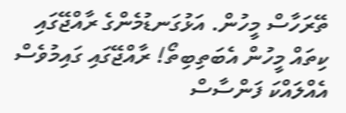ތޭރަހާސް މީހުން. އަޅުގަނޑުމެންގެ ރާއްޖޭގައި ކިތައް މީހުން އެބަތިބިތޯ! ރާއްޖޭގައި ގައިމުވެސް އެއްލައްކަ ފަންސާސް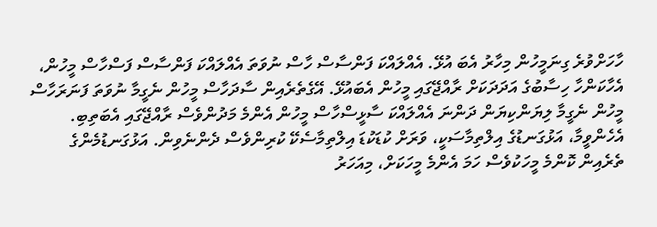ހާހަށްވުރެ ގިނަމީހުން މިހާރު އެބަ އުޅޭ. އެއްލައްކަ ފަންސާސް ހާސް ނުވަތަ އެއްލައްކަ ފަންސާސް ފަސްހާސް މީހުން، އެހާކަންހާ ހިސާބުގެ އަދަދަކަށް ރާއްޖޭގައި މީހުން އެބައުޅޭ. އޭގެތެރެއިން ސާދަހާސް މީހުން ނެގީމާ ނުވަތަ ފަނަރަހާސް މީހުން ނެގީމާ ލިޔަންކިޔަން ދަންނަ އެއްލައްކަ ސާޅީސްހާސް މީހުން އެންމެ މަދުންވެސް ރާއްޖޭގައި އެބަތިބި.
އެހެންވީމާ، އަޅުގަނޑުގެ އިލްތިމާސަކީ، ވަރަށް ކުޑަކުޑަ އިލްތިމާސެކޭ ކުރިންވެސް ދެންނެވިން. އަޅުގަނޑުމެންގެ ތެރެއިން ކޮންމެ މީހަކުވެސް ހަމަ އެންމެ މީހަކަށް، މިއަހަރު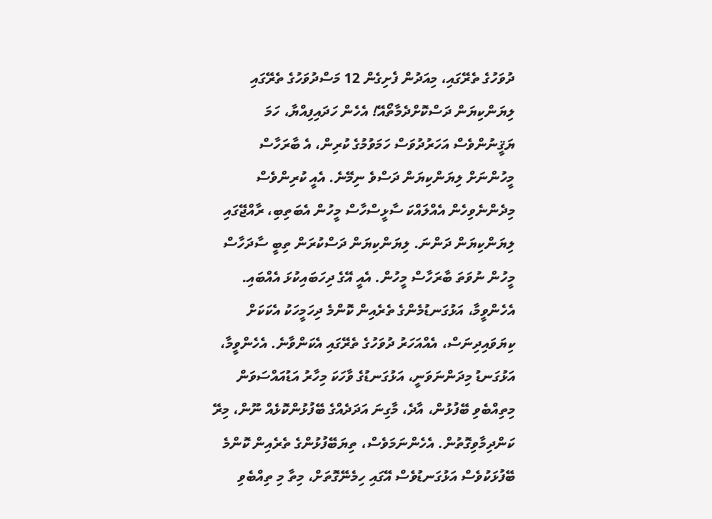ދުވަހުގެ ތެރޭގައި، މިއަދުން ފެށިގެން 12 މަސްދުވަހުގެ ތެރޭގައި ލިޔަންކިޔަން ދަސްކޮށްދެމާތޯއޭ! އެހެން ހަދައިފިއްޔާ، ހަމަ ޔަޤީނުންވެސް އަހަރުދުވަސް ހަމަވުމުގެ ކުރިން، އެ ބާރަހާސް މީހުންނަށް ލިޔަންކިޔަން ދަސްވެ ނިމޭނެ. އެއީ ކުރިންވެސް މިދެންނެވިހެން އެއްލައްކަ ސާޅީސްހާސް މީހުން އެބަތިބި، ރާއްޖޭގައި ލިޔަންކިޔަން ދަންނަ. ލިޔަންކިޔަން ދަސްކުރަން ތިބީ ސާދަހާސް މީހުން ނުވަތަ ބާރަހާސް މީހުން. އެއީ އޭގެ ދިހަބައިކުޅަ އެއްބައި. އެހެންވީމާ، އަޅުގަނޑުމެންގެ ތެރެއިން ކޮންމެ ދިހަމީހަކު އެކަކަށް ކިޔަވައިދިނަސް، އެއްއަހަރު ދުވަހުގެ ތެރޭގައި އެކަންވާނެ. އެހެންވީމާ، އަޅުގަނޑު މިދަންނަވަނީ، އަޅުގަނޑުގެ ވާހަކަ މިހާރު އަޑުއައްސަވަން މިތިއްބެވި ބޭފުޅުން، އާދެ، މާގިނަ އަދަދެއްގެ ބޭފުޅުންކޮޅެއް ނޫން، މިރޭ ކަންދިމާވިގޮތުން. އެހެންނަމަވެސް، ތިޔަބޭފުޅުންގެ ތެރެއިން ކޮންމެ ބޭފުޅަކުވެސް އަޅުގަނޑުވެސް އޭގައި ހިމެނޭގޮތަށް، މިތާ މި ތިއްބެވި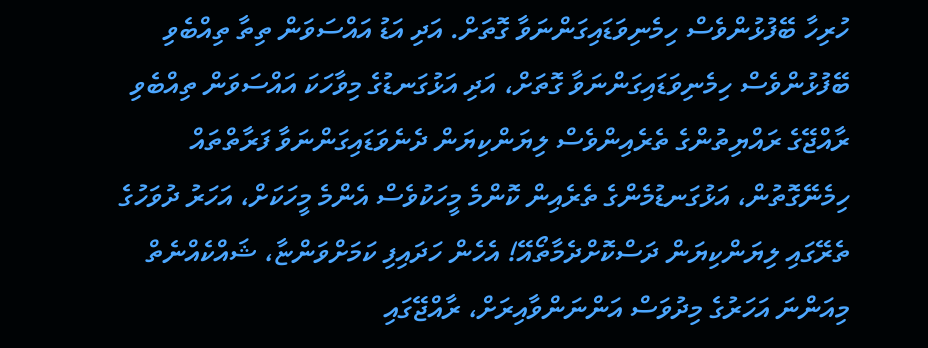ހުރިހާ ބޭފުޅުންވެސް ހިމެނިވަޑައިގަންނަވާ ގޮތަށް. އަދި އަޑު އައްސަވަން ތިތާ ތިއްބެވި ބޭފުޅުންވެސް ހިމެނިވަޑައިގަންނަވާ ގޮތަށް، އަދި އަޅުގަނޑުގެ މިވާހަކަ އައްސަވަން ތިއްބެވި ރާއްޖޭގެ ރައްޔިތުންގެ ތެރެއިންވެސް ލިޔަންކިޔަން ދެނެވަޑައިގަންނަވާ ފަރާތްތައް ހިމެނޭގޮތުން، އަޅުގަނޑުމެންގެ ތެރެއިން ކޮންމެ މީހަކުވެސް އެންމެ މީހަކަށް، އަހަރު ދުވަހުގެ ތެރޭގައި ލިޔަންކިޔަން ދަސްކޮށްދެމާތޯއޭ! އެހެން ހަދައިފި ކަމަށްވަންޏާ، ޝައްކެއްނެތް މިއަންނަ އަހަރުގެ މިދުވަސް އަންނަންވާއިރަށް، ރާއްޖޭގައި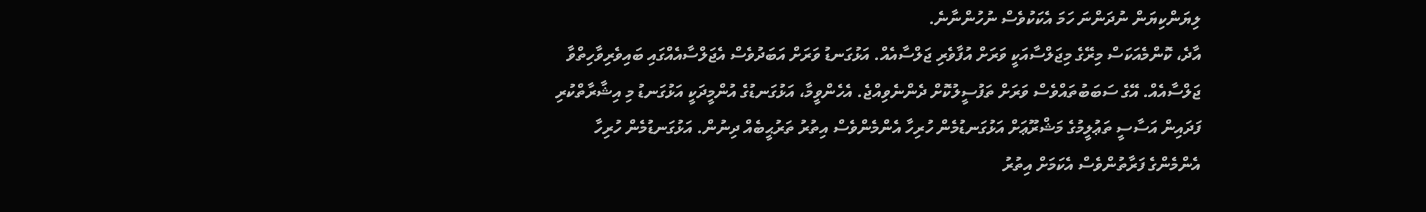ލިޔަންކިޔަން ނުދަންނަ ހަމަ އެކަކުވެސް ނުހުންނާނެ.
އާދެ، ކޮންމެއަކަސް މިރޭގެ މިޖަލްސާއަކީ ވަރަށް އުފާވެރި ޖަލްސާއެއް. އަޅުގަނޑު ވަރަށް އަބަދުވެސް އެޖަލްސާއެއްގައި ބައިވެރިވާހިތްވާ ޖަލްސާއެއް. އޭގެ ސަބަބުތައްވެސް ވަރަށް ތަފުސީލުކޮށް ދެންނެވިއްޖެ. އެހެންވީމާ، އަޅުގަނޑުގެ އުންމީދަކީ އަޅުގަނޑު މި އިޝާރާތްކުރި ފަދައިން އަސާސީ ތަޢުލީމުގެ މަޝްރޫޢަށް އަޅުގަނޑުމެން ހުރިހާ އެންމެންވެސް އިތުރު ތަރުޙީބެއް ދިނުން. އަޅުގަނޑުމެން ހުރިހާ އެންމެންގެ ފަރާތުންވެސް އެކަމަށް އިތުރު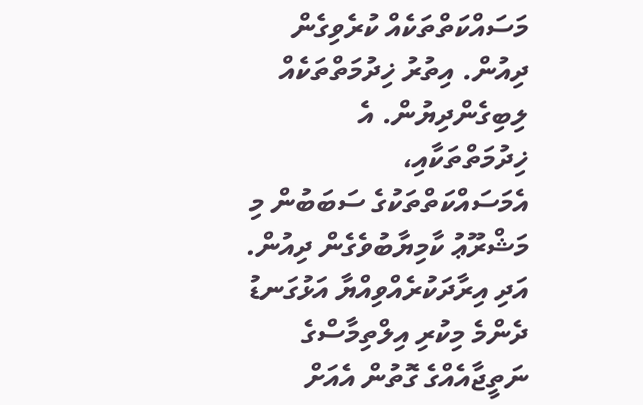މަސައްކަތްތަކެއް ކުރެވިގެން ދިއުން. އިތުރު ޚިދުމަތްތަކެއް ލިބިގެންދިޔުން. އެ ޚިދުމަތްތަކާއި، އެމަސައްކަތްތަކުގެ ސަބަބުން މި މަޝްރޫޢު ކާމިޔާބުވެގެން ދިއުން. އަދި އިރާދަކުރެއްވިއްޔާ އަޅުގަނޑު ދެންމެ މިކުރި އިލްތިމާސްގެ ނަތީޖާއެއްގެ ގޮތުން އެއަށް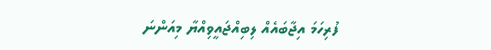ފުރިހަމަ އިޖާބައެއް ލިބިއްޖައީވިއްޔާ މިއަންނަ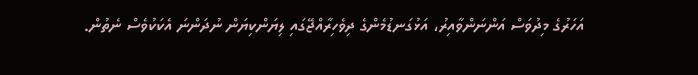އަހަރުގެ މިދުވަސް އަންނަންވާއިރު، އަޅުގަނޑުމެންގެ ދިވެހިރާއްޖޭގައި ލިޔަންކިޔަން ނުދަންނަ އެކަކުވެސް ނެތުން.